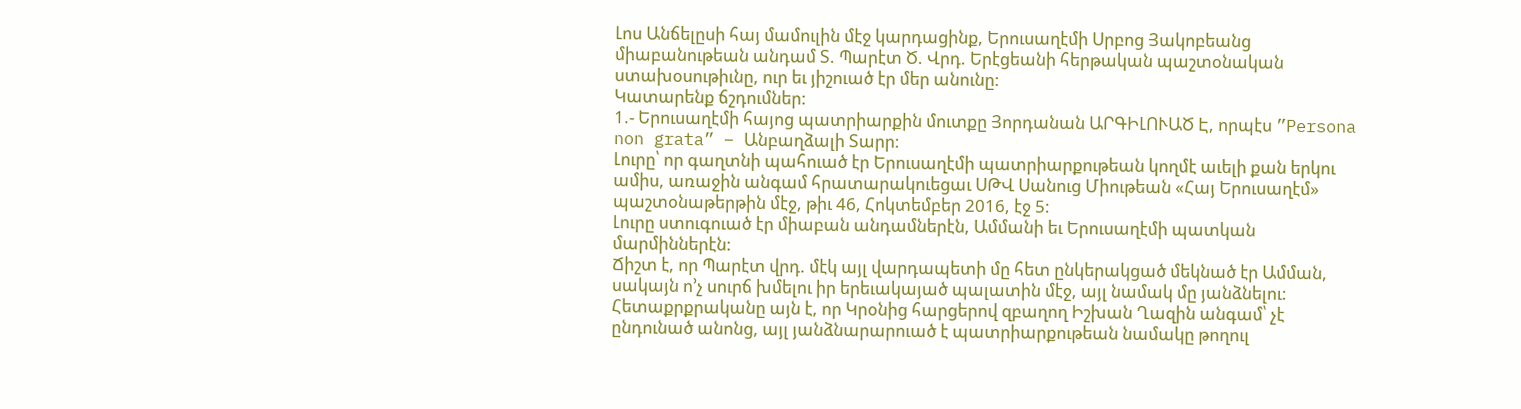Լոս Անճելըսի հայ մամուլին մէջ կարդացինք, Երուսաղէմի Սրբոց Յակոբեանց միաբանութեան անդամ Տ. Պարէտ Ծ. Վրդ. Երէցեանի հերթական պաշտօնական ստախօսութիւնը, ուր եւ յիշուած էր մեր անունը:
Կատարենք ճշդումներ:
1.- Երուսաղէմի հայոց պատրիարքին մուտքը Յորդանան ԱՐԳԻԼՈՒԱԾ Է, որպէս ”Persona non grata” – Անբաղձալի Տարր:
Լուրը՝ որ գաղտնի պահուած էր Երուսաղէմի պատրիարքութեան կողմէ աւելի քան երկու ամիս, առաջին անգամ հրատարակուեցաւ ՍԹՎ Սանուց Միութեան «Հայ Երուսաղէմ» պաշտօնաթերթին մէջ, թիւ 46, Հոկտեմբեր 2016, էջ 5:
Լուրը ստուգուած էր միաբան անդամներէն, Ամմանի եւ Երուսաղէմի պատկան մարմիններէն:
Ճիշտ է, որ Պարէտ վրդ. մէկ այլ վարդապետի մը հետ ընկերակցած մեկնած էր Ամման, սակայն ո’չ սուրճ խմելու իր երեւակայած պալատին մէջ, այլ նամակ մը յանձնելու: Հետաքրքրականը այն է, որ Կրօնից հարցերով զբաղող Իշխան Ղազին անգամ՝ չէ ընդունած անոնց, այլ յանձնարարուած է պատրիարքութեան նամակը թողուլ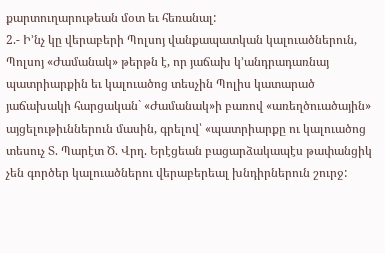քարտուղարութեան մօտ եւ հեռանալ:
2.- Ի’նչ կը վերաբերի Պոլսոյ վանքապատկան կալուածներուն, Պոլսոյ «Ժամանակ» թերթն է, որ յաճախ կ’անդրադառնայ պատրիարքին եւ կալուածոց տեսչին Պոլիս կատարած յաճախակի հարցական` «Ժամանակ»ի բառով «առեղծուածային» այցելութիւններուն մասին, գրելով՝ «պատրիարքը ու կալուածոց տեսուչ Տ. Պարէտ Ծ. Վրղ. Երէցեան բացարձակապէս թափանցիկ չեն գործեր կալուածներու վերաբերեալ խնդիրներուն շուրջ: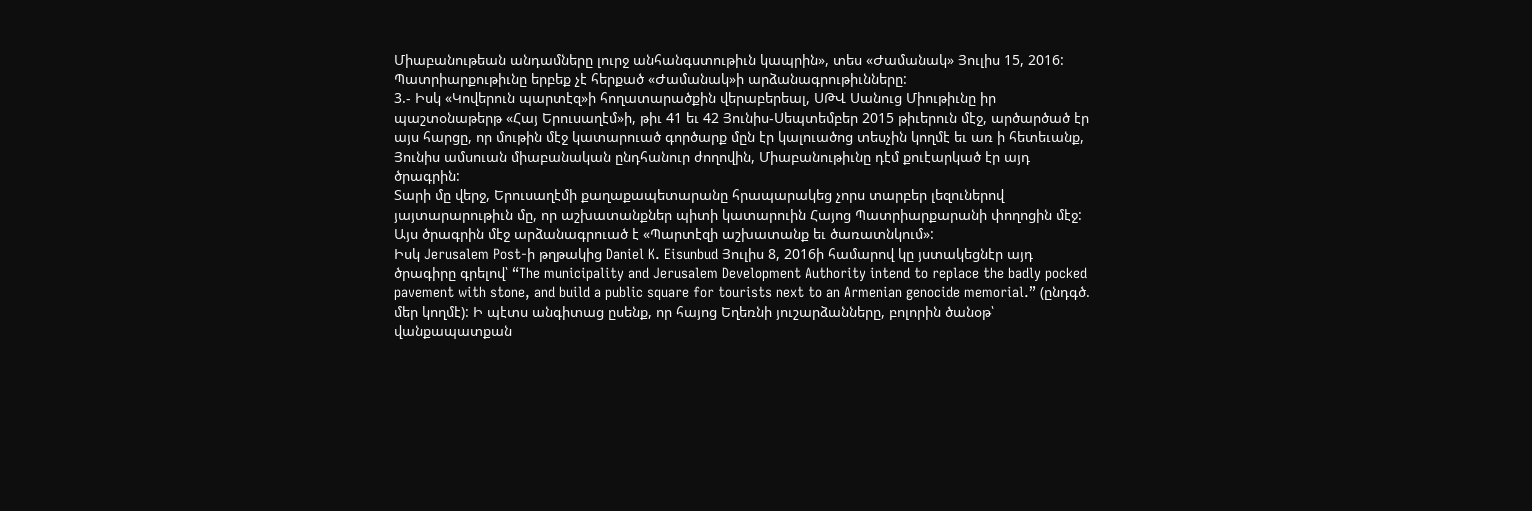Միաբանութեան անդամները լուրջ անհանգստութիւն կապրին», տես «Ժամանակ» Յուլիս 15, 2016:
Պատրիարքութիւնը երբեք չէ հերքած «Ժամանակ»ի արձանագրութիւնները:
3.- Իսկ «Կովերուն պարտէզ»ի հողատարածքին վերաբերեալ, ՍԹՎ Սանուց Միութիւնը իր պաշտօնաթերթ «Հայ Երուսաղէմ»ի, թիւ 41 եւ 42 Յունիս-Սեպտեմբեր 2015 թիւերուն մէջ, արծարծած էր այս հարցը, որ մութին մէջ կատարուած գործարք մըն էր կալուածոց տեսչին կողմէ եւ առ ի հետեւանք, Յունիս ամսուան միաբանական ընդհանուր ժողովին, Միաբանութիւնը դէմ քուէարկած էր այդ ծրագրին:
Տարի մը վերջ, Երուսաղէմի քաղաքապետարանը հրապարակեց չորս տարբեր լեզուներով յայտարարութիւն մը, որ աշխատանքներ պիտի կատարուին Հայոց Պատրիարքարանի փողոցին մէջ: Այս ծրագրին մէջ արձանագրուած է «Պարտէզի աշխատանք եւ ծառատնկում»:
Իսկ Jerusalem Post-ի թղթակից Daniel K. Eisunbud Յուլիս 8, 2016ի համարով կը յստակեցնէր այդ ծրագիրը գրելով՝ “The municipality and Jerusalem Development Authority intend to replace the badly pocked pavement with stone, and build a public square for tourists next to an Armenian genocide memorial.” (ընդգծ. մեր կողմէ): Ի պէտս անգիտաց ըսենք, որ հայոց Եղեռնի յուշարձանները, բոլորին ծանօթ՝ վանքապատքան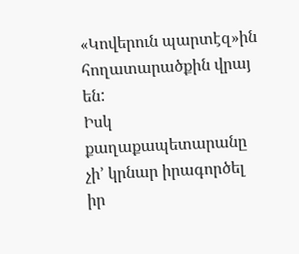«Կովերուն պարտէզ»ին հողատարածքին վրայ են:
Իսկ քաղաքապետարանը չի’ կրնար իրագործել իր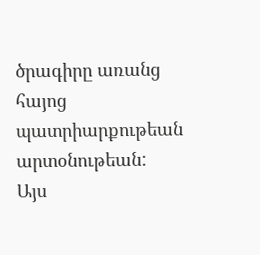ծրագիրը առանց հայոց պատրիարքութեան արտօնութեան:
Այս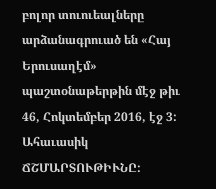բոլոր տուուեալները արձանագրուած են «Հայ Երուսաղէմ» պաշտօնաթերթին մէջ թիւ 46, Հոկտեմբեր 2016, էջ 3:
Ահաւասիկ ՃՇՄԱՐՏՈՒԹԻՒՆԸ: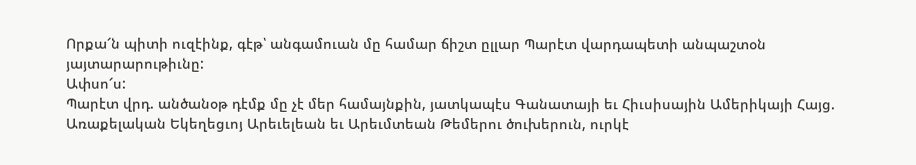Որքա՜ն պիտի ուզէինք, գէթ՝ անգամուան մը համար ճիշտ ըլլար Պարէտ վարդապետի անպաշտօն յայտարարութիւնը:
Ափսո՜ս:
Պարէտ վրդ. անծանօթ դէմք մը չէ մեր համայնքին, յատկապէս Գանատայի եւ Հիւսիսային Ամերիկայի Հայց. Առաքելական Եկեղեցւոյ Արեւելեան եւ Արեւմտեան Թեմերու ծուխերուն, ուրկէ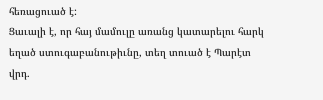հեռացուած է:
Ցաւալի է, որ հայ մամուլը առանց կատարելու հարկ եղած ստուգաբանութիւնը, տեղ տուած է Պարէտ վրդ.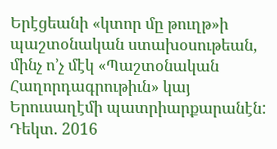Երէցեանի «կտոր մը թուղթ»ի պաշտօնական ստախօսութեան, մինչ ո’չ մէկ «Պաշտօնական Հաղորդագրութիւն» կայ Երուսաղէմի պատրիարքարանէն:
Դեկտ. 2016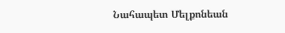Նահապետ Մելքոնեան